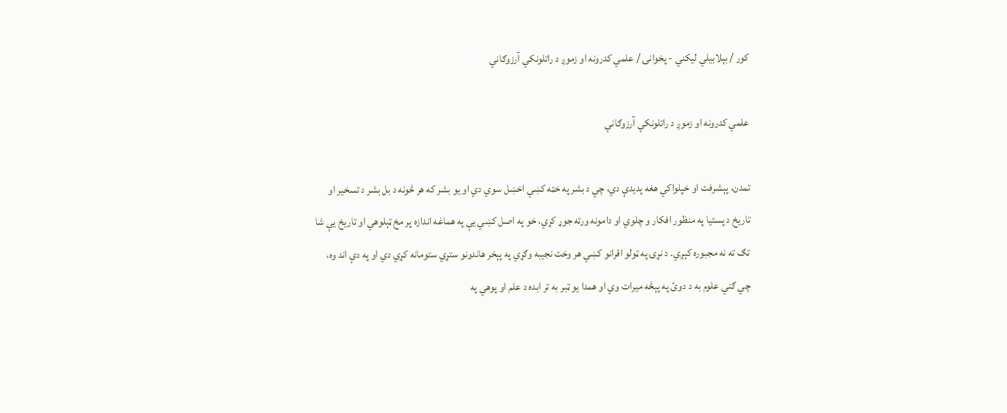کور / بېلابيلي لیکني - پخوانۍ / علمي کدرونه او زموږ د راتلونکي آرزوګاني

علمي کدرونه او زموږ د راتلونکي آرزوګاني

تمدن، پېشرفت او خپلواکي هغه پديدې دي، چي د بشر په خټه کښي اخښل سوي دي او يو بشر که هر څونه د بل بشر د تسخير او تاريخ د پستيا په منظور افکار و چلوي او دامونه ورته جوړ کړي، خو په اصل کښي يې په هماغه اندازه پر مخ ټېلوهي او تاريخ يې شا تګ ته نه مجبوره کېږي. د نړۍ په ټولو اقرانو کښي هر وخت نجيبه وګړي په پېخر هاندونو ستړي ستومانه کړي دي او په دې اند وه، چي ګني علوم به د دوئ په پېڅه ميرات وي او همدا يو ټبر به تر ابده د علم او پوهي په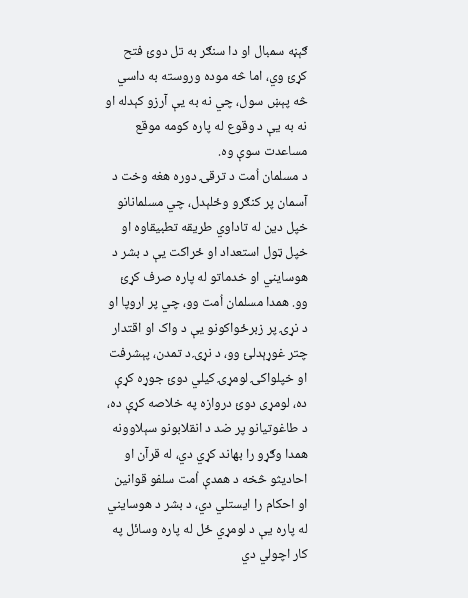ګېڼه سمبال او دا سنګر به تل دوئ فتح کړئ وي، اما څه موده وروسته به داسي څه پېښ سول، چي نه به يې آرزو کېدله او نه به يې د وقوع له پاره کومه موقع مساعدت سوې وه.
د مسلمان اُمت د ترقۍ دوره هغه وخت د آسمان پر کنګرو وځلېدل، چي مسلمانانو خپل دين له تاداوي طريقه تطبيقاوه او خپل ټول استعداد او ځراکت يې د بشر د هوسايني او خدماتو له پاره صرف کړئ وو. همدا مسلمان اُمت وو، چي پر اروپا او د نړۍ پر زبرځواکونو يې د واک او اقتدار چتر غوړېدلئ وو، د نړۍ د تمدن، پېشرفت او خپلواکۍ لومړۍ کيلي دوئ جوړه کړې ده، لومړى دوئ دروازه په خلاصه کړې ده، د طاغوتيانو پر ضد د انقلابونو سېلاوونه همدا وګړو را بهاند کړي دي، له قرآن او احاديثو څخه د همدې اُمت سلفو قوانين او احکام را ايستلي دي، د بشر د هوسايني له پاره يې د لومړي ځل له پاره وسائل په کار اچولي دي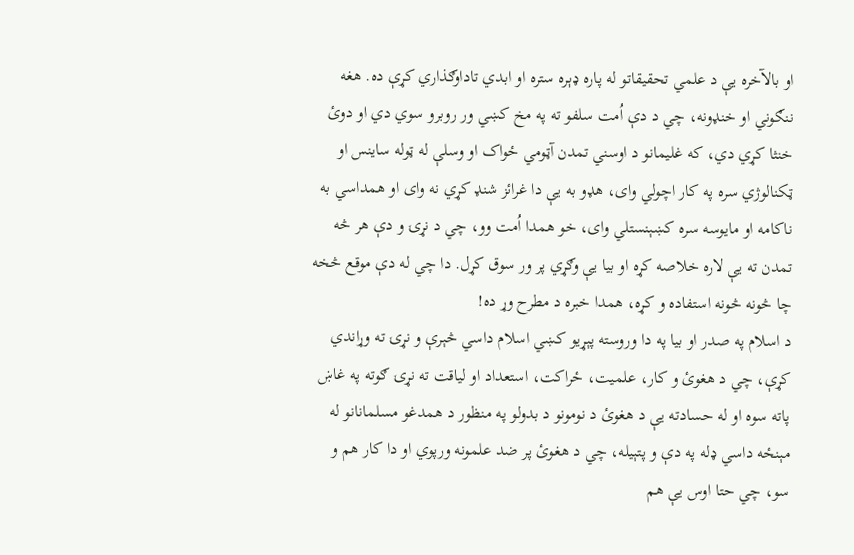او بالآخره يې د علمي تحقيقاتو له پاره ډېره ستره او ابدي تاداوګذاري کړې ده. هغه ننګوني او خنډونه، چي د دې اُمت سلفو ته په مخ کښي ور روبرو سوي دي او دوئ خنثا کړي دي، که غليمانو د اوسني تمدن آټومي ځواک او وسلې له ټوله ساينس او ټکنالوژي سره په کار اچولي واى، هډو به يې دا غرائز شنډ کړي نه واى او همداسي به ناکامه او مايوسه سره کښېنستلي واى، خو همدا اُمت وو، چي د نړۍ و دې هر څه تمدن ته يې لاره خلاصه کړه او بيا يې وګړي پر ور سوق کړل. دا چي له دې موقع څخه چا څونه څونه استفاده و کړه، همدا خبره د مطرح وړ ده!
د اسلام په صدر او بيا په دا وروسته پېړيو کښي اسلام داسي څېرې و نړۍ ته وړاندي کړې، چي د هغوئ و کار، علميت، ځراکت، استعداد او لياقت ته نړۍ ګوته په غاښ پاته سوه او له حسادته يې د هغوئ د نومونو د بدولو په منظور د همدغو مسلمانانو له مېنځه داسي ډله په دې و پتېيله، چي د هغوئ پر ضد علمونه ورپوي او دا کار هم و سو، چي حتا اوس يې هم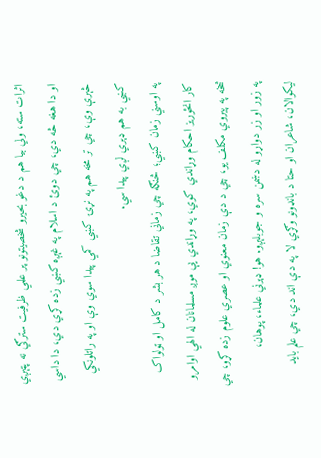اثرات سته، ولي بيا هم د دغو بحيرو شخصيتونو پر علمي ظرفيت سترګي نه پټېږي او دا هغه څه دي، چي دوئ د اسلام په غېږه کښي زده کړي دي، دا داسي څېرې وې، چي تر مخه هم په نړۍ کښي کمي پيدا سوي وې او په راتلونکي کښي به هم ډېري لږي پيدا سي.
په اوسني زمان کښي؛ څنګه چي زماني تقاضا د هر بشر د کامل او ټولواک کار انځوريز احکام وړاندي کوي، په وړاندي يې موږ مسلمانان له الهي اوامرو څخه په پيروي مکلف يو، چي د دې زمان معنوي او عصري علوم زده کړو، چي په زور او زر دواړو له دښمن سره و جوبلېږو. هو! ډېرني علماء، پوهان، ليکوالان، شاعران او حتا د بانډونو وګړي لا په دې اند دي، چي علم بايد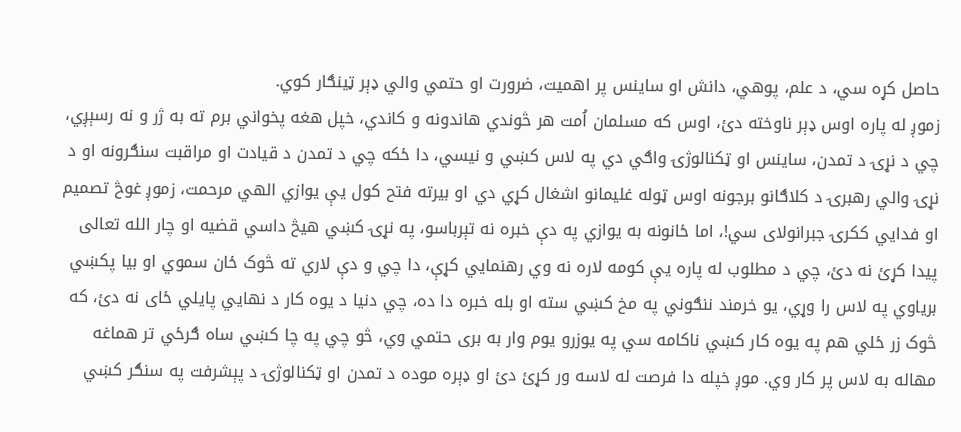حاصل کړه سي، د علم، پوهي، دانش او ساينس پر اهميت، ضرورت او حتمي والي ډېر ټينګار کوي.
زموږ له پاره اوس ډېر ناوخته دئ، اوس که مسلمان اُمت هر څوندي هاندونه و کاندي، خپل هغه پخواني برم ته به ژر و نه رسېږي، چي د نړۍ د تمدن، ساينس او ټکنالوژۍ واګي دي په لاس کښي و نيسي، دا ځکه چي د تمدن د قيادت او مراقبت سنګرونه او د نړۍ والي رهبرۍ د کلاګانو برجونه اوس ټوله غليمانو اشغال کړي دي او بيرته فتح کول يې يوازي الهي مرحمت، زموږ غوڅ تصميم او فدايي ککرۍ جبرانولاى سي!، اما ځانونه به يوازي په دې خبره نه تېرباسو، په نړۍ کښي هيڅ داسي قضيه او چار الله تعالى پيدا کړئ نه دئ، چي د مطلوب له پاره يې کومه لاره نه وي رهنمايي کړې، دا چي و دې لاري ته څوک ځان سموي او بيا پکښي برياوي په لاس را وړي، يو خرمند ننګوني په مخ کښي سته او بله خبره دا ده، چي دنيا د يوه کار د نهايي پايلي ځاى نه دئ، که څوک زر ځلي هم په يوه کار کښي ناکامه سي په يوزرو يوم وار به برى حتمي وي، څو چي په چا کښي ساه ګرځي تر هماغه مهاله به لاس پر کار وي. موږ خپله دا فرصت له لاسه ور کړئ دئ او ډېره موده د تمدن او ټکنالوژۍ د پېشرفت په سنګر کښي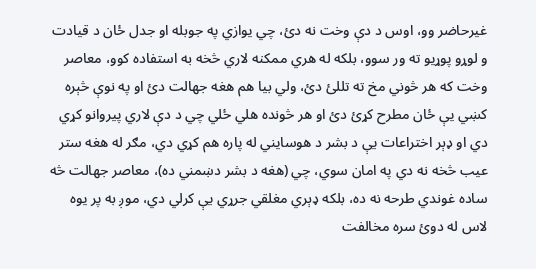غيرحاضر وو، اوس د دې وخت نه دئ، چي يوازي په جوبله او جدل ځان د قيادت و لوړو پوړيو ته ور سوو، بلکه له هري ممکنه لاري څخه به استفاده کوو، معاصر وخت که هر څوني مخ ته تللئ دئ، ولي بيا هم هغه جهالت دئ او په نوې څېره کښي يې ځان مطرح کړئ دئ او هر څونده هلي ځلي چي د دې لاري پيروانو کړي دي او ډېر اختراعات يې د بشر د هوسايني له پاره هم کړي دي، مګر له هغه ستر عيب څخه نه دي په امان سوي، چي (هغه د بشر دښمني ده)، معاصر جهالت څه ساده غوندي طرحه نه ده، بلکه ډېري مغلقي جرړي يې کرلي دي، موږ به پر يوه لاس له دوئ سره مخالفت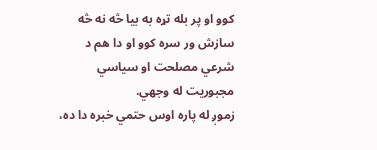کوو او پر بله تړه به بيا څه نه څه سازش ور سره کوو او دا هم د شرعي مصلحت او سياسي مجبوريت له وجهي.
زموږ له پاره اوس حتمي خبره دا ده،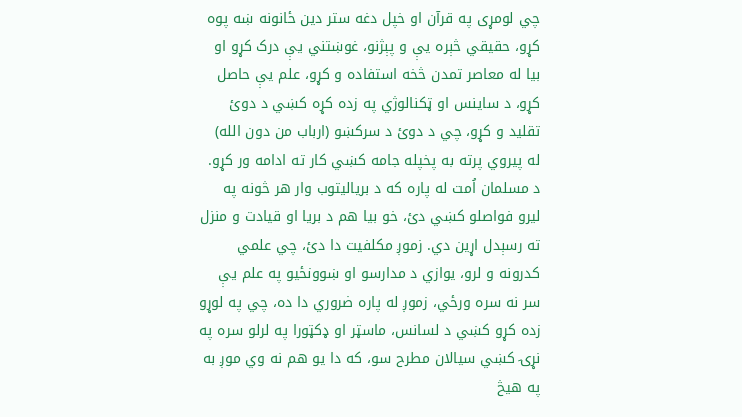چي لومړى په قرآن او خپل دغه ستر دين ځانونه ښه پوه کړو، حقيقي څېره يې و پېژنو، غوښتني يې درک کړو او بيا له معاصر تمدن څخه استفاده و کړو، علم يې حاصل کړو، د ساينس او ټکنالوژي په زده کړه کښي د دوئ تقليد و کړو، چي د دوئ د سرکښو (ارباب من دون الله) له پيروي پرته به پخپله جامه کښي کار ته ادامه ور کړو. د مسلمان اُمت له پاره که د برياليتوب وار هر څونه په ليرو فواصلو کښي دئ، خو بيا هم د بريا او قيادت و منزل ته رسېدل اړين دي. زموږ مکلفيت دا دئ، چي علمي کدرونه و لرو، يوازي د مدارسو او ښوونځيو په علم يې سر نه سره ورځي، زموږ له پاره ضروري دا ده، چي په لوړو زده کړو کښي د لسانس، ماسټر او ډکټورا په لرلو سره په نړۍ کښي سيالان مطرح سو، که دا يو هم نه وي موږ به په هيڅ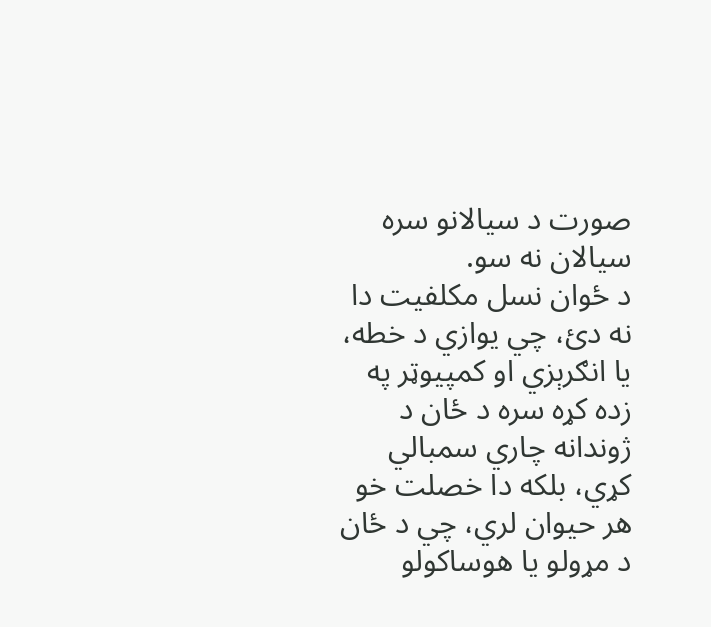صورت د سيالانو سره سيالان نه سو.
د ځوان نسل مکلفيت دا نه دئ، چي يوازي د خطه، يا انګرېزي او کمپيوټر په زده کړه سره د ځان د ژوندانه چاري سمبالي کړي، بلکه دا خصلت خو هر حيوان لري، چي د ځان د مړولو يا هوساکولو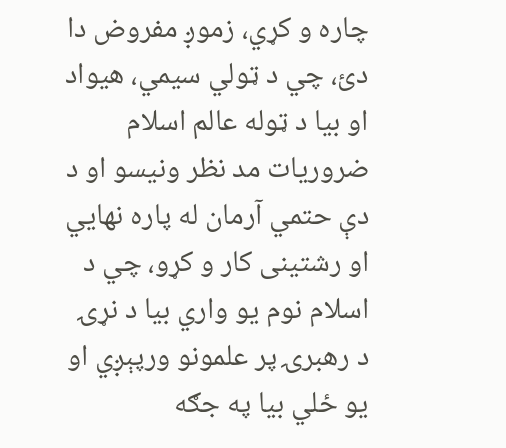چاره و کړي، زموږ مفروض دا دئ، چي د ټولي سيمي، هيواد او بيا د ټوله عالم اسلام ضروريات مد نظر ونيسو او د دې حتمي آرمان له پاره نهايي او رشتينى کار و کړو، چي د اسلام نوم يو واري بيا د نړۍ د رهبرۍ پر علمونو ورپېږي او يو ځلي بيا په جګه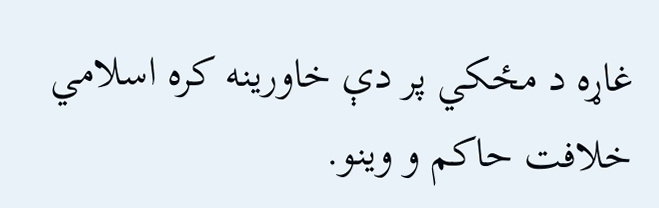غاړه د مځکي پر دې خاورينه کره اسلامي خلافت حاکم و وينو.